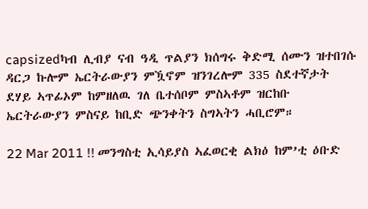capsizedካብ ሊብያ ናብ ዓዲ ጥልያን ክሰግሩ ቅድሚ ሰሙን ዝተበገሱ ዳርጋ ኩሎም ኤርትራውያን ምዃኖም ዝንገረሎም 335 ስደተኛታት ደሃይ ኣጥፊኦም ከምዘለዉ ገለ ቤተሰቦም ምስኣቶም ዝርከቡ ኤርትራውያን ምስናይ ከቢድ ጭንቀትን ስግኣትን ሓቢሮም።

22 Mar 2011 !! መንግስቲ ኢሳይያስ ኣፈወርቂ ልክዕ ከም’ቲ ዕቡድ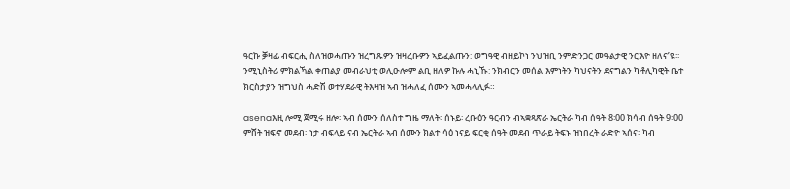ዓርኩ ቓዛፊ ብፍርሒ ስለዝወሓጡን ዝረግጹዎን ዝዛረቡዎን ኣይፈልጡን: ወግዓዊ ብዘይኮነ ንህዝቢ ንምድንጋር መዓልታዊ ንርእዮ ዘለና’ዩ፡፡ ንሚኒስትሪ ምክልኻል ቀጠልያ መብራህቲ ወሊዑሎም ልቢ ዘለዎ ኩሉ ሓኒኹ: ንክብርን መሰል እምነትን ካህናትን ደናግልን ካቶሊካዊት ቤተ ክርስታያን ዝግህስ ሓድሽ ወተሃደራዊ ትእዛዝ ኣብ ዝሓለፈ ሰሙን ኣመሓላሊፉ።

asenaእዚ ሎሚ ጀሚሩ ዘሎ፡ ኣብ ሰሙን ሰለስተ ግዜ ማለት፡ ሰኑይ፡ ረቡዕን ዓርብን ብኣቋጻጽራ ኤርትራ ካብ ሰዓት 8፡00 ክሳብ ሰዓት 9፡00 ምሸት ዝፍኖ መደብ፡ ነታ ብፍላይ ናብ ኤርትራ ኣብ ሰሙን ክልተ ሳዕ ነናይ ፍርቂ ሰዓት መደብ ጥራይ ትፍኑ ዝነበረት ራድዮ ኣሰና፡ ካብ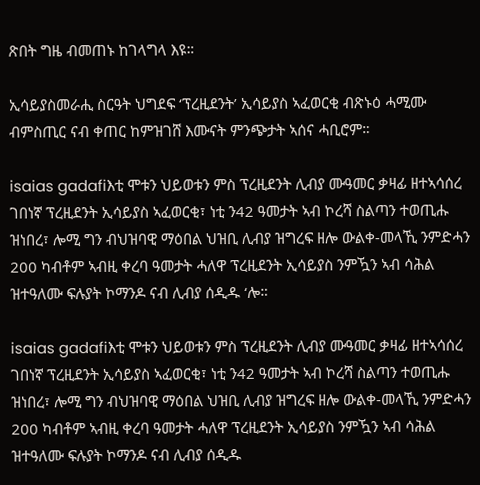ጽበት ግዜ ብመጠኑ ከገላግላ እዩ።

ኢሳይያስመራሒ ስርዓት ህግደፍ ‘ፕረዚደንት’ ኢሳይያስ ኣፈወርቂ ብጽኑዕ ሓሚሙ ብምስጢር ናብ ቀጠር ከምዝገሸ እሙናት ምንጭታት ኣሰና ሓቢሮም።

isaias gadafiእቲ ሞቱን ህይወቱን ምስ ፕረዚደንት ሊብያ ሙዓመር ቃዛፊ ዘተኣሳሰረ ገበነኛ ፕረዚደንት ኢሳይያስ ኣፈወርቂ፣ ነቲ ን42 ዓመታት ኣብ ኮረሻ ስልጣን ተወጢሑ ዝነበረ፣ ሎሚ ግን ብህዝባዊ ማዕበል ህዝቢ ሊብያ ዝግረፍ ዘሎ ውልቀ-መላኺ ንምድሓን 200 ካብቶም ኣብዚ ቀረባ ዓመታት ሓለዋ ፕረዚደንት ኢሳይያስ ንምዃን ኣብ ሳሕል ዝተዓለሙ ፍሉያት ኮማንዶ ናብ ሊብያ ሰዲዱ ‘ሎ።

isaias gadafiእቲ ሞቱን ህይወቱን ምስ ፕረዚደንት ሊብያ ሙዓመር ቃዛፊ ዘተኣሳሰረ ገበነኛ ፕረዚደንት ኢሳይያስ ኣፈወርቂ፣ ነቲ ን42 ዓመታት ኣብ ኮረሻ ስልጣን ተወጢሑ ዝነበረ፣ ሎሚ ግን ብህዝባዊ ማዕበል ህዝቢ ሊብያ ዝግረፍ ዘሎ ውልቀ-መላኺ ንምድሓን 200 ካብቶም ኣብዚ ቀረባ ዓመታት ሓለዋ ፕረዚደንት ኢሳይያስ ንምዃን ኣብ ሳሕል ዝተዓለሙ ፍሉያት ኮማንዶ ናብ ሊብያ ሰዲዱ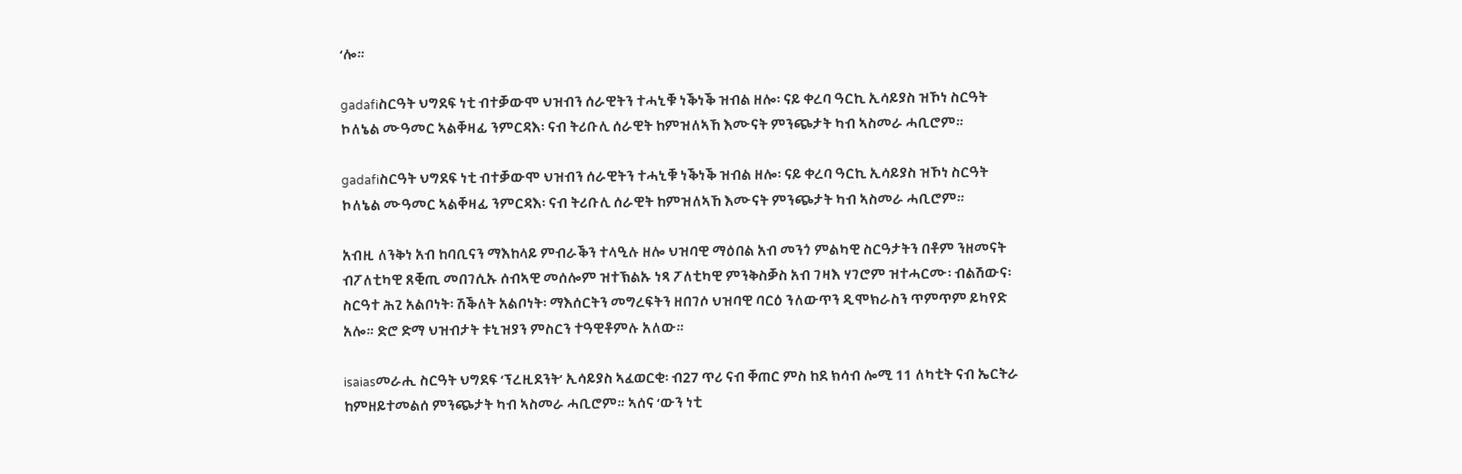‘ሎ።

gadafiስርዓት ህግደፍ ነቲ ብተቓውሞ ህዝብን ሰራዊትን ተሓኒቑ ነቕነቕ ዝብል ዘሎ፡ ናይ ቀረባ ዓርኪ ኢሳይያስ ዝኾነ ስርዓት ኮለኔል ሙዓመር ኣልቐዛፊ ንምርዳእ፡ ናብ ትሪቡሊ ሰራዊት ከምዝለኣኸ እሙናት ምንጭታት ካብ ኣስመራ ሓቢሮም።

gadafiስርዓት ህግደፍ ነቲ ብተቓውሞ ህዝብን ሰራዊትን ተሓኒቑ ነቕነቕ ዝብል ዘሎ፡ ናይ ቀረባ ዓርኪ ኢሳይያስ ዝኾነ ስርዓት ኮለኔል ሙዓመር ኣልቐዛፊ ንምርዳእ፡ ናብ ትሪቡሊ ሰራዊት ከምዝለኣኸ እሙናት ምንጭታት ካብ ኣስመራ ሓቢሮም።

አብዚ ለንቅነ አብ ከባቢናን ማእከላይ ምብራቕን ተላዒሉ ዘሎ ህዝባዊ ማዕበል አብ መንጎ ምልካዊ ስርዓታትን በቶም ንዘመናት ብፖለቲካዊ ጸቒጢ መበገሲኡ ሰብኣዊ መሰሎም ዝተኽልኡ ነጻ ፖለቲካዊ ምንቅስቓስ አብ ገዛእ ሃገሮም ዝተሓርሙ፡ ብልሽውና፡ ስርዓተ ሕጊ አልቦነት፡ ሽቕለት አልቦነት፡ ማእሰርትን መግረፍትን ዘበገሶ ህዝባዊ ባርዕ ንለውጥን ዲሞክራስን ጥምጥም ይካየድ አሎ። ድሮ ድማ ህዝብታት ቱኒዝያን ምስርን ተዓዊቶምሉ አለው።

isaiasመራሒ ስርዓት ህግደፍ ‘ፕረዚደንት’ ኢሳይያስ ኣፈወርቂ፡ ብ27 ጥሪ ናብ ቐጠር ምስ ከደ ክሳብ ሎሚ 11 ለካቲት ናብ ኤርትራ ከምዘይተመልሰ ምንጭታት ካብ ኣስመራ ሓቢሮም። ኣሰና ‘ውን ነቲ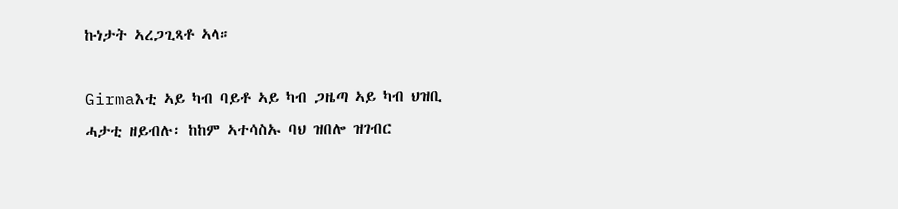ኩነታት ኣረጋጊጻቶ ኣላ።

Girmaእቲ ኣይ ካብ ባይቶ ኣይ ካብ ጋዜጣ ኣይ ካብ ህዝቢ ሓታቲ ዘይብሉ፡ ከከም ኣተሳስኡ ባህ ዝበሎ ዝገብር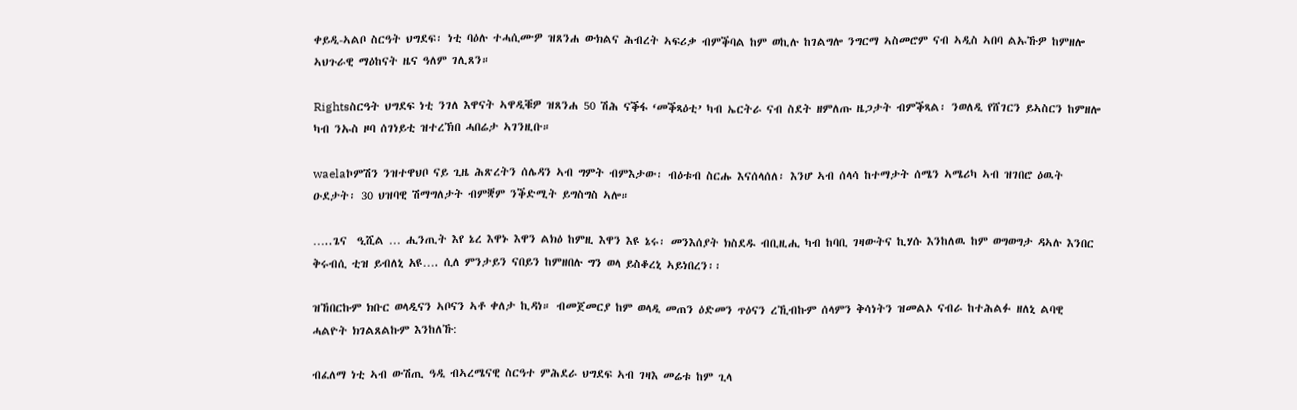ቀይዲ-ኣልቦ ስርዓት ህግደፍ፡ ነቲ ባዕሉ ተሓሲሙዎ ዝጸንሐ ውክልና ሕብረት ኣፍሪቃ ብምቕባል ከም ወኪሉ ከገልግሎ ንግርማ ኣስመሮም ናብ ኣዲስ ኣበባ ልኡኹዎ ከምዘሎ ኣህጉራዊ ማዕከናት ዜና ዓለም ገሊጸን።

Rightsስርዓት ህግደፍ ነቲ ንገለ እዋናት ኣዋዲቑዎ ዝጸንሐ 50 ሽሕ ናቕፋ ‘መቕጻዕቲ’ ካብ ኤርትራ ናብ ስደት ዘምለጡ ዜጋታት ብምቕጻል፡ ንወለዲ የሸገርን ይኣስርን ከምዘሎ ካብ ንኡስ ዞባ ሰገነይቲ ዝተረኽበ ሓበሬታ ኣገንዚቡ።

waelaኮምሽን ንዝተዋህቦ ናይ ጊዜ ሕጽረትን ሰሌዳን ኣብ ግምት ብምእታው፡ ብዕቱብ ስርሑ እናሰላሰለ፡ እንሆ ኣብ ሰላሳ ከተማታት ሰሜን ኣሜሪካ ኣብ ዝገበሮ ዕዉት ዑደታት፡ 30 ህዝባዊ ሽማግለታት ብምቛም ንቕድሚት ይግስግስ ኣሎ።

…..ጌና  ዒሺል … ሒንጢት እየ ኔረ እዋኑ እዋን ልክዕ ከምዚ እዋን እዩ ኔሩ፡ መንእሰያት ክስደዱ ብቢዚሒ ካብ ከባቢ ገዛውትና ኪሃሱ እንከለዉ ከም ወግወግታ ዳኣሉ እንበር ቅሩብሲ ቲዝ ይብለኒ አዩ…. ሲለ ምንታይን ናበይን ከምዘበሉ ግን ወላ ይስቆረኒ ኣይነበረን፡፡

ዝኸበርኩም ክቡር ወላዲናን ኣቦናን ኣቶ ቀለታ ኪዳነ። ብመጀመርያ ከም ወላዲ መጠን ዕድመን ጥዕናን ረኺብኩም ሰላምን ቅሳነትን ዝመልኦ ናብራ ከተሕልፉ ዘለኒ ልባዊ ሓልዮት ክገልጸልኩም እንከለኹ:

ብፈለማ ነቲ ኣብ ውሽጢ ዓዲ ብኣረሜናዊ ስርዓተ ምሕደራ ህግደፍ ኣብ ገዛእ መሬቱ ከም ጊላ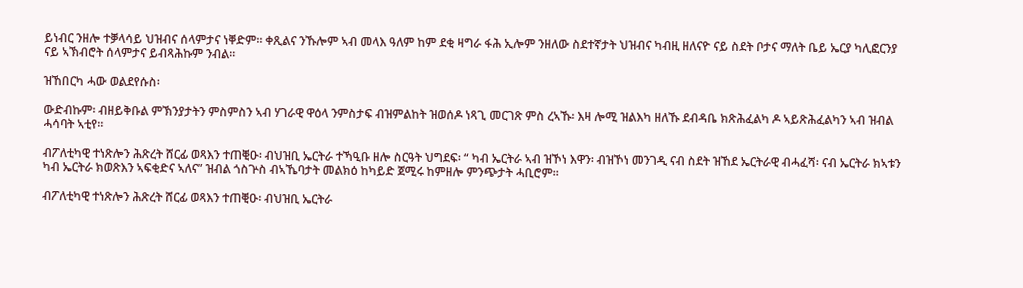ይነብር ንዘሎ ተቓላሳይ ህዝብና ሰላምታና ነቐድም። ቀጺልና ንኹሎም ኣብ መላእ ዓለም ከም ደቂ ዛግራ ፋሕ ኢሎም ንዘለው ስደተኛታት ህዝብና ካብዚ ዘለናዮ ናይ ስደት ቦታና ማለት ቤይ ኤርያ ካሊፎርንያ ናይ ኣኽብሮት ሰላምታና ይብጻሕኩም ንብል።

ዝኸበርካ ሓው ወልደየሱስ፡

ውድብኩም፡ ብዘይቅቡል ምኽንያታትን ምስምስን ኣብ ሃገራዊ ዋዕላ ንምስታፍ ብዝምልከት ዝወሰዶ ነጻጊ መርገጽ ምስ ረኣኹ፡ እዛ ሎሚ ዝልእካ ዘለኹ ደብዳቤ ክጽሕፈልካ ዶ ኣይጽሕፈልካን ኣብ ዝብል ሓሳባት ኣቲየ።

ብፖለቲካዊ ተነጽሎን ሕጽረት ሸርፊ ወጻእን ተጠቒዑ፡ ብህዝቢ ኤርትራ ተኻዒቡ ዘሎ ስርዓት ህግደፍ፡ “ ካብ ኤርትራ ኣብ ዝኾነ እዋን፡ ብዝኾነ መንገዲ ናብ ስደት ዝኸደ ኤርትራዊ ብሓፈሻ፡ ናብ ኤርትራ ክኣቱን ካብ ኤርትራ ክወጽእን ኣፍቂድና ኣለና” ዝብል ጎስጕስ ብኣኼባታት መልክዕ ከካይድ ጀሚሩ ከምዘሎ ምንጭታት ሓቢሮም።

ብፖለቲካዊ ተነጽሎን ሕጽረት ሸርፊ ወጻእን ተጠቒዑ፡ ብህዝቢ ኤርትራ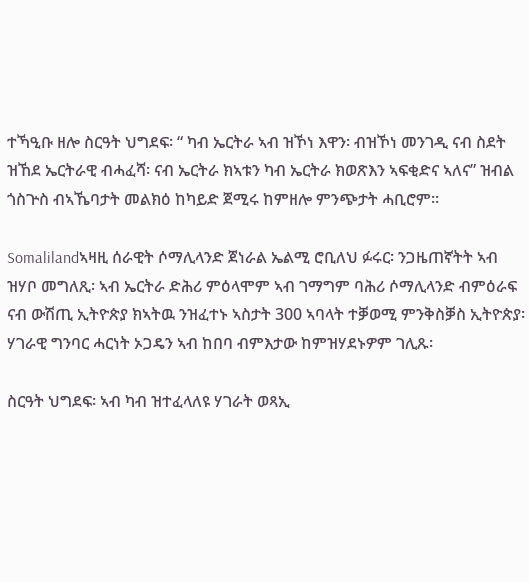ተኻዒቡ ዘሎ ስርዓት ህግደፍ፡ “ ካብ ኤርትራ ኣብ ዝኾነ እዋን፡ ብዝኾነ መንገዲ ናብ ስደት ዝኸደ ኤርትራዊ ብሓፈሻ፡ ናብ ኤርትራ ክኣቱን ካብ ኤርትራ ክወጽእን ኣፍቂድና ኣለና” ዝብል ጎስጕስ ብኣኼባታት መልክዕ ከካይድ ጀሚሩ ከምዘሎ ምንጭታት ሓቢሮም።

Somalilandኣዛዚ ሰራዊት ሶማሊላንድ ጀነራል ኤልሚ ሮቢለህ ፉሩር፡ ንጋዜጠኛትት ኣብ ዝሃቦ መግለጺ፡ ኣብ ኤርትራ ድሕሪ ምዕላሞም ኣብ ገማግም ባሕሪ ሶማሊላንድ ብምዕራፍ ናብ ውሽጢ ኢትዮጵያ ክኣትዉ ንዝፈተኑ ኣስታት 300 ኣባላት ተቓወሚ ምንቅስቓስ ኢትዮጵያ፡ ሃገራዊ ግንባር ሓርነት ኦጋዴን ኣብ ከበባ ብምእታው ከምዝሃደኑዎም ገሊጹ፡

ስርዓት ህግደፍ፡ ኣብ ካብ ዝተፈላለዩ ሃገራት ወጻኢ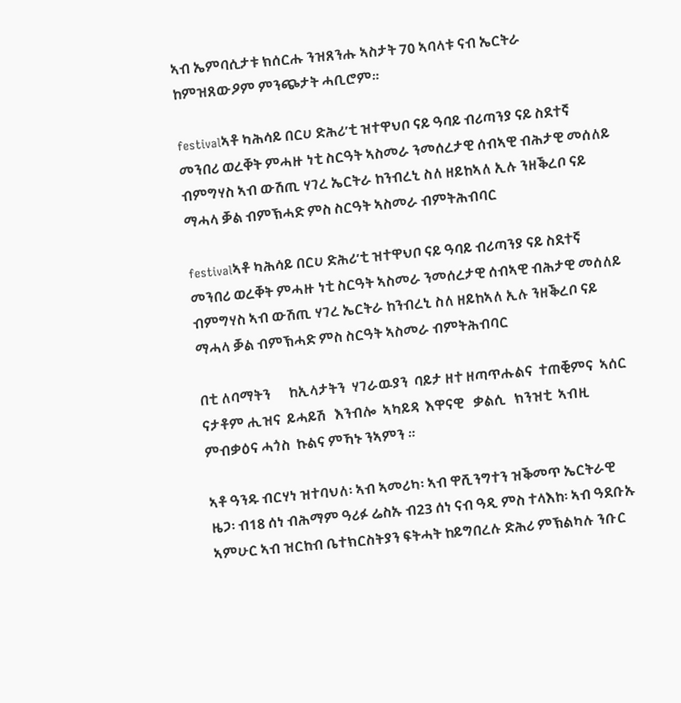ኣብ ኤምባሲታቱ ክሰርሑ ንዝጸንሑ ኣስታት 70 ኣባላቱ ናብ ኤርትራ ከምዝጸውዖም ምንጭታት ሓቢሮም።

festivalኣቶ ካሕሳይ በርሀ ድሕሪ’ቲ ዝተዋህቦ ናይ ዓባይ ብሪጣንያ ናይ ስደተኛ መንበሪ ወረቐት ምሓዙ ነቲ ስርዓት ኣስመራ ንመሰረታዊ ሰብኣዊ ብሕታዊ መሰለይ ብምግሃስ ኣብ ውሽጢ ሃገረ ኤርትራ ከንብረኒ ስለ ዘይከኣለ ኢሉ ንዘቕረቦ ናይ ማሓላ ቓል ብምኽሓድ ምስ ስርዓት ኣስመራ ብምትሕብባር

festivalኣቶ ካሕሳይ በርሀ ድሕሪ’ቲ ዝተዋህቦ ናይ ዓባይ ብሪጣንያ ናይ ስደተኛ መንበሪ ወረቐት ምሓዙ ነቲ ስርዓት ኣስመራ ንመሰረታዊ ሰብኣዊ ብሕታዊ መሰለይ ብምግሃስ ኣብ ውሽጢ ሃገረ ኤርትራ ከንብረኒ ስለ ዘይከኣለ ኢሉ ንዘቕረቦ ናይ ማሓላ ቓል ብምኽሓድ ምስ ስርዓት ኣስመራ ብምትሕብባር

በቲ ለባማትን      ከኢላታትን  ሃገራዉያን  ባይታ ዘተ ዘጣጥሑልና  ተጠቒምና  ኣሰር  ናታቶም ሒዝና  ይሓይሽ   እንብሎ  ኣካይዳ  እዋናዊ   ቃልሲ   ክንዝቲ  ኣብዚ ምብቃዕና ሓጎስ  ኩልና ምኻኑ ንኣምን ።

ኣቶ ዓንዱ ብርሃነ ዝተባህለ፡ ኣብ ኣመሪካ፡ ኣብ ዋሺንግተን ዝቕመጥ ኤርትራዊ ዜጋ፡ ብ18 ሰነ ብሕማም ዓሪፉ ሬስኡ ብ23 ሰነ ናብ ዓዲ ምስ ተላእከ፡ ኣብ ዓደቡኡ ኣምሁር ኣብ ዝርከብ ቤተክርስትያን ፍትሓት ከይግበረሉ ድሕሪ ምኽልካሉ ንቡር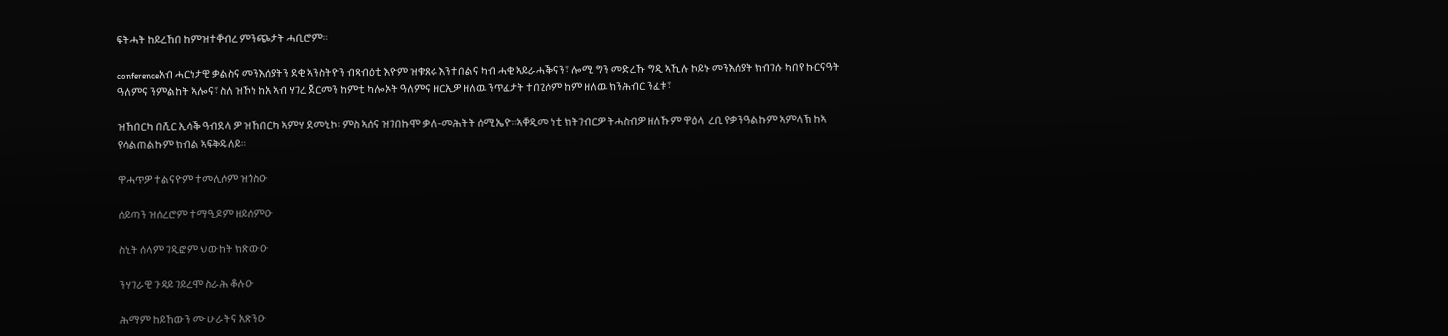ፍትሓት ከይረኸበ ከምዝተቐብረ ምንጭታት ሓቢሮም።

conferenceአብ ሓርነታዊ ቃልስና መንእሰያትን ደቂ ኣንስትዮን ብጻብዕቲ እዮም ዝቁጸሩ እንተበልና ካብ ሓቂ ኣይራሓቕናን፣ ሎሚ ግን መድረኹ ግዲ ኣኺሉ ኮይኑ መንእሰያት ክብገሱ ካበየ ኩርናዓት ዓለምና ንምልከት ኣሎና፣ ስለ ዝኾነ ከአ ኣብ ሃገረ ጀርመን ከምቲ ካሎኦት ዓለምና ዘርኢዎ ዘለዉ ንጥፈታት ተበጊሶም ከም ዘለዉ ክንሕብር ንፈቱ፣

ዝኸበርካ በሺር ኢሳቕ ዓብደላ ዎ ዝኸበርካ ኣምሃ ደመኒኮ፡ ምስ ኣሰና ዝገበኩሞ ቃለ-መሕትት ሰሚኤዮ።ኣቐዲመ ነቲ ክትገብርዎ ትሓስብዎ ዘለኹም ዋዕላ  ረቢ የቃንዓልኩም ኣምላኽ ከኣ የሳልጠልኩም ክብል ኣፍቅዱለይ።

ዋሓጥዎ ተልናዮም ተመሊሶም ዝጎስዑ

ሰይጣን ዝሰረሮም ተማዒዶም ዘይሰምዑ

ስኒት ሰላም ገዲፎም ህውከት ክጽውዑ

ንሃገራዊ ጉዳይ ገይረሞ ስራሕ ቆሉዑ

ሕማም ከይኸውን ሙሁራትና አጽንዑ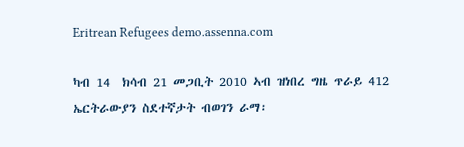Eritrean Refugees demo.assenna.com

ካብ 14  ክሳብ 21 መጋቢት 2010 ኣብ ዝነበረ ግዜ ጥራይ 412 ኤርትራውያን ስደተኛታት ብወገን ራማ፡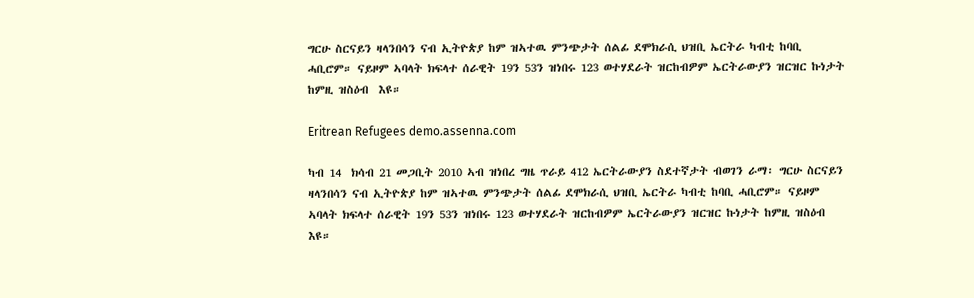ግርሁ ስርናይን ዛላንበሳን ናብ ኢትዮጵያ ከም ዝኣተዉ ምንጭታት ሰልፊ ደሞክራሲ ህዝቢ ኤርትራ ካብቲ ከባቢ ሓቢሮም። ናይዞም ኣባላት ክፍላተ ሰራዊት 19ን 53ን ዝነበሩ 123 ወተሃደራት ዝርከብዎም ኤርትራውያን ዝርዝር ኩነታት ከምዚ ዝስዕብ  እዩ።

Eritrean Refugees demo.assenna.com

ካብ 14  ክሳብ 21 መጋቢት 2010 ኣብ ዝነበረ ግዜ ጥራይ 412 ኤርትራውያን ስደተኛታት ብወገን ራማ፡ ግርሁ ስርናይን ዛላንበሳን ናብ ኢትዮጵያ ከም ዝኣተዉ ምንጭታት ሰልፊ ደሞክራሲ ህዝቢ ኤርትራ ካብቲ ከባቢ ሓቢሮም። ናይዞም ኣባላት ክፍላተ ሰራዊት 19ን 53ን ዝነበሩ 123 ወተሃደራት ዝርከብዎም ኤርትራውያን ዝርዝር ኩነታት ከምዚ ዝስዕብ  እዩ።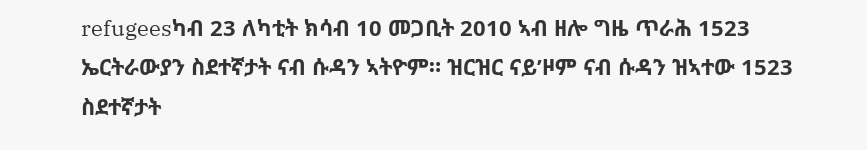refugeesካብ 23 ለካቲት ክሳብ 10 መጋቢት 2010 ኣብ ዘሎ ግዜ ጥራሕ 1523 ኤርትራውያን ስደተኛታት ናብ ሱዳን ኣትዮም። ዝርዝር ናይ’ዞም ናብ ሱዳን ዝኣተው 1523 ስደተኛታት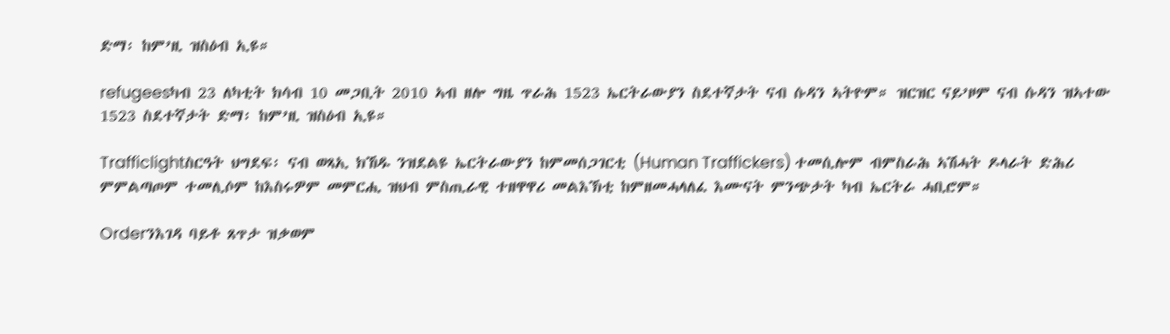ድማ፡ ከም’ዚ ዝስዕብ ኢዩ።

refugeesካብ 23 ለካቲት ክሳብ 10 መጋቢት 2010 ኣብ ዘሎ ግዜ ጥራሕ 1523 ኤርትራውያን ስደተኛታት ናብ ሱዳን ኣትዮም። ዝርዝር ናይ’ዞም ናብ ሱዳን ዝኣተው 1523 ስደተኛታት ድማ፡ ከም’ዚ ዝስዕብ ኢዩ።

Trafficlightስርዓት ህግደፍ፡ ናብ ወጻኢ ክኸዱ ንዝደልዩ ኤርትራውያን ከምመሰጋገርቲ (Human Traffickers) ተመሲሎም ብምስራሕ ኣሽሓት ዶላራት ድሕሪ ምምልጣጦም ተመሊሶም ከእስሩዎም መምርሒ ዝህብ ምስጢራዊ ተዘዋዋሪ መልእኽቲ ከምዘመሓላለፈ እሙናት ምንጭታት ካብ ኤርትራ ሓቢሮም።

Orderንእገዳ ባይቶ ጸጥታ ዝቃወም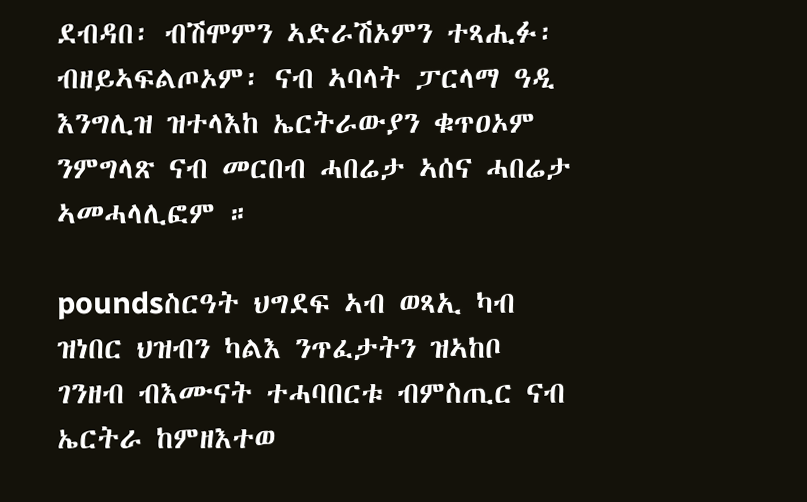ደብዳበ፡ ብሽሞምን ኣድራሽኦምን ተጻሒፉ፡ ብዘይኣፍልጦኦም፡ ናብ ኣባላት ፓርላማ ዓዲ እንግሊዝ ዝተላእከ ኤርትራውያን ቁጥዐኦም ንምግላጽ ናብ መርበብ ሓበሬታ ኣሰና ሓበሬታ ኣመሓላሊፎም ።

poundsስርዓት ህግደፍ ኣብ ወጻኢ ካብ ዝነበር ህዝብን ካልእ ንጥፈታትን ዝኣከቦ ገንዘብ ብእሙናት ተሓባበርቱ ብምስጢር ናብ ኤርትራ ከምዘእተወ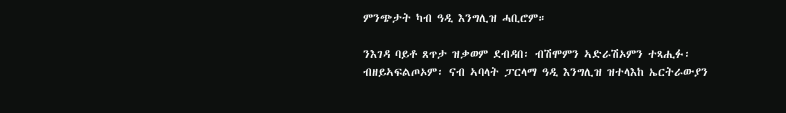ምንጭታት ካብ ዓዲ እንግሊዝ ሓቢሮም።

ንእገዳ ባይቶ ጸጥታ ዝቃወም ደብዳበ፡ ብሽሞምን ኣድራሽኦምን ተጻሒፉ፡ ብዘይኣፍልጦኦም፡ ናብ ኣባላት ፓርላማ ዓዲ እንግሊዝ ዝተላእከ ኤርትራውያን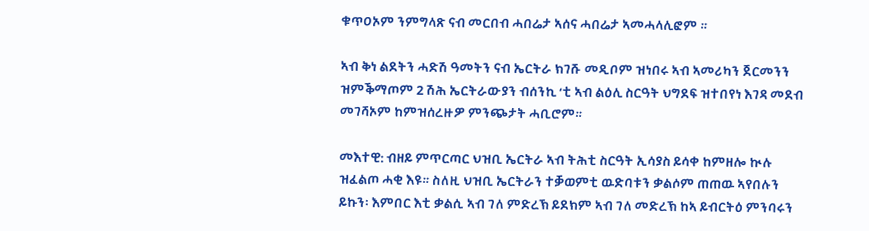ቁጥዐኦም ንምግላጽ ናብ መርበብ ሓበሬታ ኣሰና ሓበሬታ ኣመሓላሊፎም ።

ኣብ ቅነ ልደትን ሓድሽ ዓመትን ናብ ኤርትራ ክገሹ መዲቦም ዝነበሩ ኣብ ኣመሪካን ጀርመንን ዝምቕማጦም 2 ሽሕ ኤርትራውያን ብሰንኪ ‘ቲ ኣብ ልዕሊ ስርዓት ህግደፍ ዝተበየነ እገዳ መደብ መገሻኦም ከምዝሰረዙዎ ምንጭታት ሓቢሮም።

መእተዊ: ብዘይ ምጥርጣር ህዝቢ ኤርትራ ኣብ ትሕቲ ስርዓት ኢሳያስ ይሳቀ ከምዘሎ ኲሉ ዝፈልጦ ሓቂ እዩ። ስለዚ ህዝቢ ኤርትራን ተቓወምቲ ዉድባቱን ቃልሶም ጠጠዉ ኣየበሉን ይኩን፡ እምበር እቲ ቃልሲ ኣብ ገለ ምድረኽ ይደክም ኣብ ገለ መድረኽ ከኣ ይብርትዕ ምንባሩን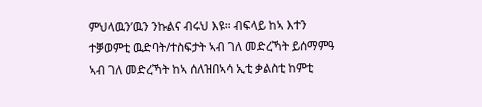ምህላዉን’ዉን ንኩልና ብሩህ እዩ። ብፍላይ ከኣ እተን ተቓወምቲ ዉድባት/ተስፍታት ኣብ ገለ መድረኻት ይሰማምዓ ኣብ ገለ መድረኻት ከኣ ሰለዝበኣሳ ኢቲ ቃልስቲ ከምቲ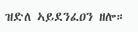ዝድለ ኣይደንፈዐን ዘሎ።